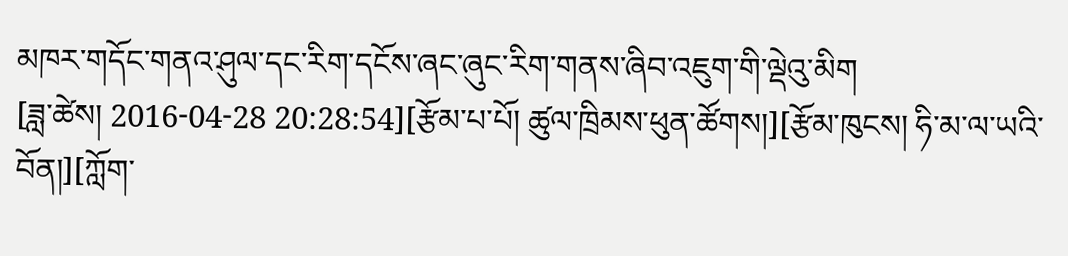མཁར་གདོང་གནའ་ཤུལ་དང་རིག་དངོས་ཞང་ཞུང་རིག་གནས་ཞིབ་འཇུག་གི་ལྡེའུ་མིག
[ཟླ་ཚེས། 2016-04-28 20:28:54][རྩོམ་པ་པོ། ཚུལ་ཁྲིམས་ཕུན་ཚོགས།][རྩོམ་ཁུངས། ཧི་མ་ལ་ཡའི་བོན།][ཀློག་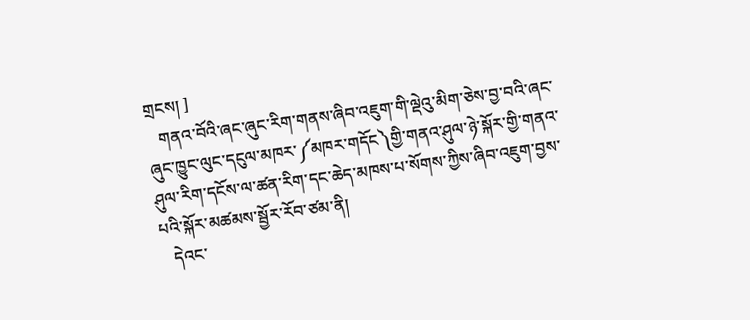གྲངས། ]
   གནའ་བོའི་ཞང་ཞུང་རིག་གནས་ཞིབ་འཇུག་གི་ལྡེའུ་མིག་ཅེས་བྱ་བའི་ཞང་ཞུང་ཁྱུང་ལུང་དངུལ་མཁར་༼མཁར་གདོང༽གྱི་གནའ་ཤུལ་ཉེ་སྐོར་གྱི་གནའ་ཤུལ་རིག་དངོས་ལ་ཚན་རིག་དང་ཆེད་མཁས་པ་སོགས་ཀྱིས་ཞིབ་འཇུག་བྱས་པའི་སྐོར་མཚམས་སྦྱོར་རོབ་ཙམ་ནི།
   དེའང་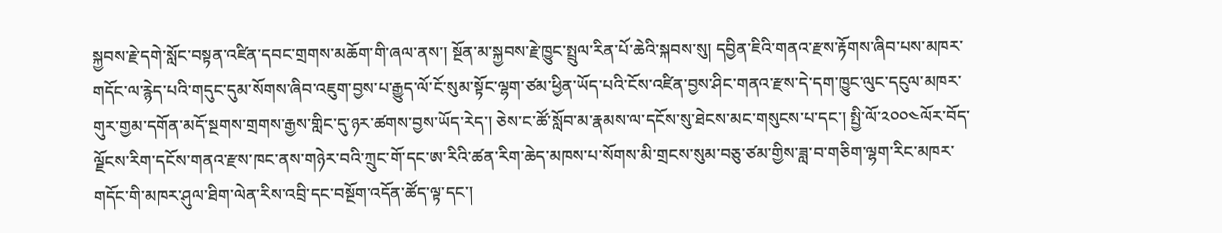སྐྱབས་རྗེ་དགེ་སློང་བསྟན་འཛིན་དབང་གྲགས་མཆོག་གི་ཞལ་ནས་། སྔོན་མ་སྐྱབས་རྗེ་ཁྱུང་སྤྲུལ་རིན་པོ་ཆེའི་སྐབས་སུ། དབྱིན་ཇིའི་གནའ་རྫས་རྟོགས་ཞིབ་པས་མཁར་གདོང་ལ་རྙེད་པའི་གདུང་དུམ་སོགས་ཞིབ་འཇུག་བྱས་པ་རྒྱུད་ལོ་ངོ་སུམ་སྟོང་ལྷག་ཙམ་ཕྱིན་ཡོད་པའི་ངོས་འཛིན་བྱས་ཤིང་གནའ་རྫས་དེ་དག་ཁྱུང་ལུང་དངུལ་མཁར་གུར་གྱམ་དགོན་མདོ་སྔགས་གྲགས་རྒྱས་གླིང་དུ་ཉར་ཚགས་བྱས་ཡོད་རེད་། ཅེས་ང་ཚོ་སློབ་མ་རྣམས་ལ་དངོས་སུ་ཐེངས་མང་གསུངས་པ་དང་། སྤྱི་ལོ་༢༠༠༤ལོར་བོད་ལྗོངས་རིག་དངོས་གནའ་རྫས་ཁང་ནས་གཉེར་བའི་ཀྲུང་གོ་དང་ཨ་རིའི་ཚན་རིག་ཆེད་མཁས་པ་སོགས་མི་གྲངས་སུམ་བཅུ་ཙམ་གྱིས་ཟླ་བ་གཅིག་ལྷག་རིང་མཁར་གདོང་གི་མཁར་ཤུལ་ཐིག་ལེན་རིས་འབྲི་དང་བསྔོག་འདོན་ཚོད་ལྟ་དང་།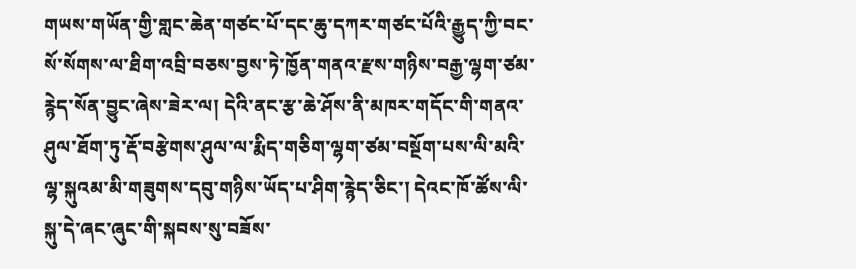གཡས་གཡོན་གྱི་གླང་ཆེན་གཙང་པོ་དང་ཆུ་དཀར་གཙང་པོའི་རྒྱུད་ཀྱི་བང་སོ་སོགས་ལ་ཐིག་འབྲི་བཅས་བྱས་ཏེ་ཁྱོན་གནའ་རྫས་གཉིས་བརྒྱ་ལྷག་ཙམ་རྙེད་སོན་བྱུང་ཞེས་ཟེར་ལ། དེའི་ནང་རྩ་ཆེ་ཤོས་ནི་མཁར་གདོང་གི་གནའ་ཤུལ་ཐོག་ཏུ་རྡོ་བརྩེགས་ཤུལ་ལ་རྨིད་གཅིག་ལྷག་ཙམ་བསྔོག་པས་ལི་མའི་ལྷ་སྐུའམ་མི་གཟུགས་དབུ་གཉིས་ཡོད་པ་ཤིག་རྙེད་ཅིང་། དེའང་ཁོ་ཚོས་ལི་སྐུ་དེ་ཞང་ཞུང་གི་སྐབས་སུ་བཟོས་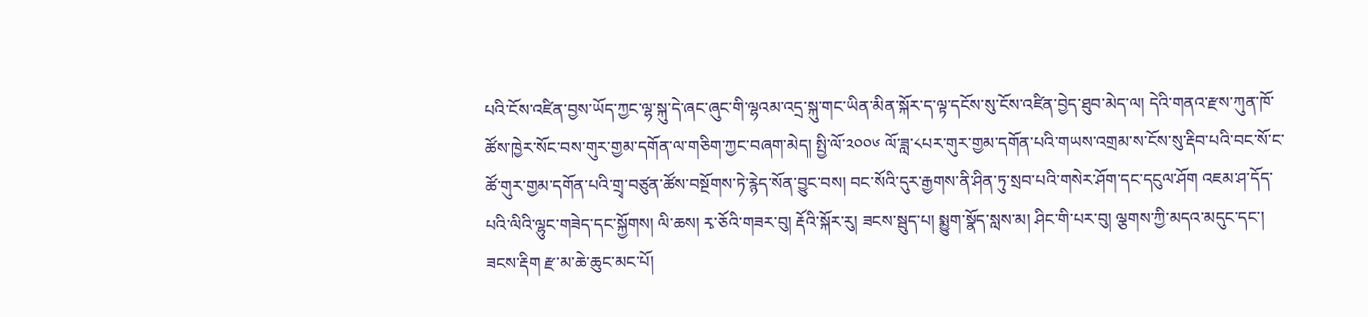པའི་ངོས་འཛིན་བྱས་ཡོད་ཀྱང་ལྷ་སྐུ་དེ་ཞང་ཞུང་གི་ལྷའམ་འདྲ་སྐུ་གང་ཡིན་མིན་སྐོར་ད་ལྟ་དངོས་སུ་ངོས་འཛིན་བྱེད་ཐུབ་མེད་ལ། དེའི་གནའ་རྫས་ཀུན་ཁོ་ཚོས་ཁྱེར་སོང་བས་གུར་གྱམ་དགོན་ལ་གཅིག་ཀྱང་བཞག་མེད། སྤྱི་ལོ་༢༠༠༦ ལོ་ཟླ་༨པར་གུར་གྱམ་དགོན་པའི་གཡས་འགྲམ་ས་ངོས་སུ་རྡིབ་པའི་བང་སོ་ང་ཚོ་གུར་གྱམ་དགོན་པའི་གྲྭ་བཙུན་ཚོས་བསྔོགས་ཏེ་རྙེད་སོན་བྱུང་བས། བང་སོའི་དུར་རྒྱགས་ནི་ཤིན་ཏུ་སྲབ་པའི་གསེར་ཤོག་དང་དངུལ་ཤོག འཇམ་ཤ་དོད་པའི་ལིའི་ལྷུང་གཟེད་དང་སྐྱོགས། ལི་ཆས། རྭ་ཅོའི་གཟར་བུ། རྡོའི་སྐོར་རུ། ཟངས་སྦུད་པ། སྨྱུག་སྣོད་སླས་མ། ཤིང་གི་པར་བུ། ལྕགས་ཀྱི་མདའ་མདུང་དང་། ཟངས་རྡིག རྫ་མ་ཆེ་ཆུང་མང་པོ།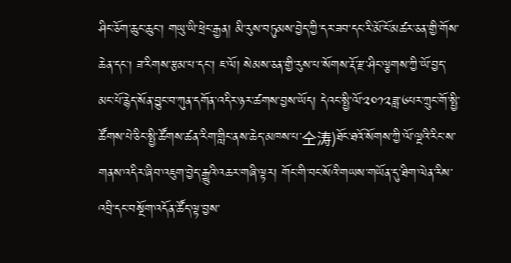ཤིང་ཅོག་ཆུང་ཆུང་། གཡུ་ཡི་ཕྲེང་རྒྱན། མི་རུས་བཏུམས་བྱེད་ཀྱི་དར་ཟབ་དང་རི་མོ་ངོ་མཚར་ཅན་གྱི་གོས་ཆེན་དང། ཟ་རིགས་རྩམ་པ་དང་། ཇ་ལོ། སེམས་ཅན་གྱི་རུས་པ་སོགས་རྡོ་རྫ་ཤིང་ལྕགས་ཀྱི་ཡོ་བྱད་མང་པོ་རྙེད་སོན་བྱུང་བ་ཀུན་དགོན་འདིར་ཉར་ཚགས་བྱས་ཡོད། དེའང་སྤྱི་ལོ་༢༠༡༢ཟླ་༦པར་ཀྲུང་གོ་སྤྱི་ཚོགས་པེ་ཅིང་སྤྱི་ཚོགས་ཚན་རིག་གླིང་ནས་ཆེད་མཁས་པ་仝涛)ཐོང་ཐའོ་སོགས་ཀྱི་ལོ་ལྔའི་རིང་ས་གནས་འདིར་ཞིབ་འཇུག་བྱེད་རྒྱུའི་འཆར་གཞི་ལྟར། གོང་གི་བང་སོའི་གཡས་གཡོན་དུ་ཐིག་ལེན་རིས་འབྲི་དང་བསྔོག་འདོན་ཚོད་ལྟ་བྱས་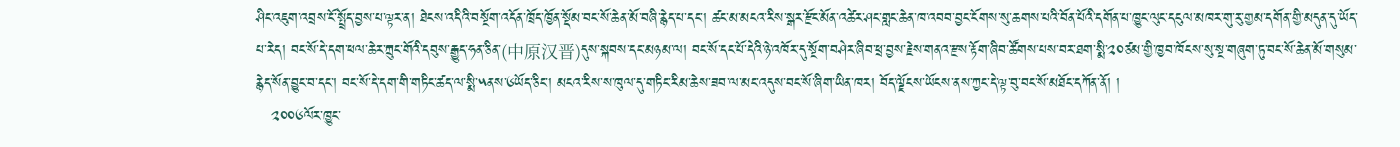ཤིང་འཇུག་འབྲས་ངོ་སྤྲོད་བྱས་པ་ལྟར་ན། ཐེངས་འདིའི་བསྔོག་འདོན་ཁྲོད་ཁྱོན་སྡོམ་བང་སོ་ཆེན་མོ་བཞི་རྙེད་པ་དང་། ཚང་མ་མངའ་རིས་སྒར་རྫོང་མོན་འཚེར་ཤང་གླང་ཆེན་ཁ་འབབ་བྱང་ངོགས་སུ་ཆགས་པའི་བོན་པོའི་དགོན་པ་ཁྱུང་ལུང་དངུལ་མཁར་གུ་རུ་གྱམ་དགོན་གྱི་མདུན་དུ་ཡོད་པ་རེད། བང་སོ་དེ་དག་ཕལ་ཆེར་ཀྲུང་གོའི་དབུས་རྒྱུད་ཧན་ཅིན་(中原汉晋)དུས་སྐབས་དང་མཉམ་ལ། བང་སོ་དང་པོ་དེའི་ཉེ་འཁོར་དུ་སྔོག་བཤེར་ཞིབ་ཕྲ་བྱས་རྗེས་གནའ་རྫས་རྟོག་ཞིབ་ཚོགས་པས་བར་ཐག་སྨི་༢༠ཙམ་གྱི་ཁྱབ་ཁོངས་སུ་སྔ་གཞུག་ཏུ་བང་སོ་ཆེན་མོ་གསུམ་ རྙེད་སོན་བྱུང་བ་དང་། བང་སོ་དེ་དག་གི་གཏིང་ཚད་ལ་སྨི་༥ནས་༦ཡོད་ཅིང་། མངའ་རིས་ས་ཁུལ་དུ་གཏིང་རིམ་ཆེས་ཟབ་ལ་མང་འདུས་བང་སོ་ཞིག་ཡིན་ཁར། བོད་ལྗོངས་ཡོངས་ནས་ཀྱང་དེ་ལྟ་བུ་བང་སོ་མཐོང་དཀོན་ནོ། །
   ༢༠༠༦ལོར་ཁྱུང་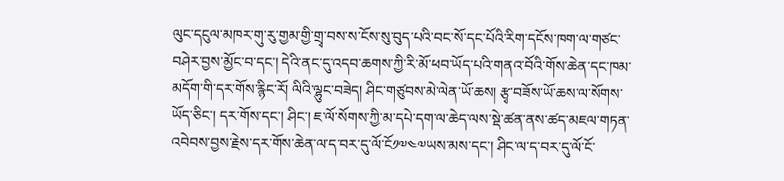ལུང་དངུལ་མཁར་གུ་རུ་གྱམ་གྱི་གྲྭ་བས་ས་ངོས་སུ་བུད་པའི་བང་སོ་དང་པོའི་རིག་དངོས་ཁག་ལ་གཙང་བཤེར་བྱས་མྱོང་བ་དང་། དེའི་ནང་དུ་འདབ་ཆགས་ཀྱི་རི་མོ་ཕབ་ཡོད་པའི་གནའ་བོའི་གོས་ཆེན་དང་ཁམ་མདོག་གི་དར་གོས་རྙིང་རོ། ལིའི་ལྷུང་བཟེད། ཤིང་གཙུབས་མེ་ལེན་ཡོ་ཆས། རྩྭ་བཟོས་ཡོ་ཆས་ལ་སོགས་ཡོད་ཅིང་། དར་གོས་དང་། ཤིང་། ཇ་ལོ་སོགས་ཀྱི་མ་དཔེ་དག་ལ་ཆེད་ལས་སྡེ་ཚན་ནས་ཚད་མཇལ་གཏན་འབེབས་བྱས་རྗེས་དར་གོས་ཆེན་ལ་ད་བར་དུ་ལོ་ངོ༡༧༤༧ཡས་མས་དང་། ཤིང་ལ་ད་བར་དུ་ལོ་ངོ་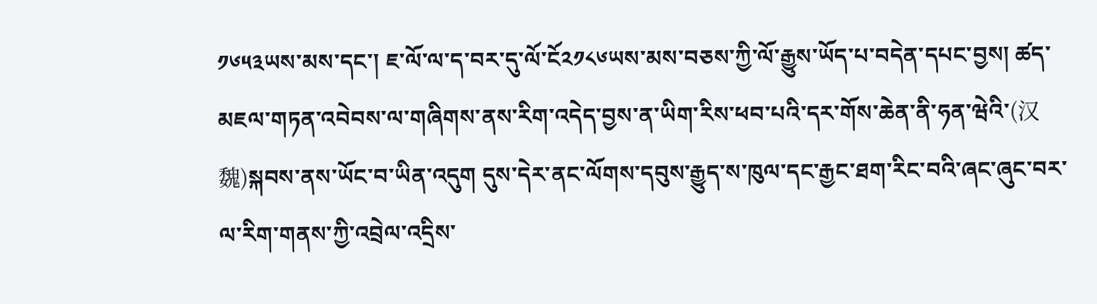༡༦༥༣ཡས་མས་དང་། ཇ་ལོ་ལ་ད་བར་དུ་ལོ་ངོ༢༡༨༦ཡས་མས་བཅས་ཀྱི་ལོ་རྒྱུས་ཡོད་པ་བདེན་དཔང་བྱས། ཚད་མཇལ་གཏན་འབེབས་ལ་གཞིགས་ནས་རིག་འདེད་བྱས་ན་ཡིག་རིས་ཕབ་པའི་དར་གོས་ཆེན་ནི་ཧན་ཝེའི་(汉魏)སྐབས་ནས་ཡོང་བ་ཡིན་འདུག དུས་དེར་ནང་ལོགས་དབུས་རྒྱུད་ས་ཁུལ་དང་རྒྱང་ཐག་རིང་བའི་ཞང་ཞུང་བར་ལ་རིག་གནས་ཀྱི་འབྲེལ་འདྲིས་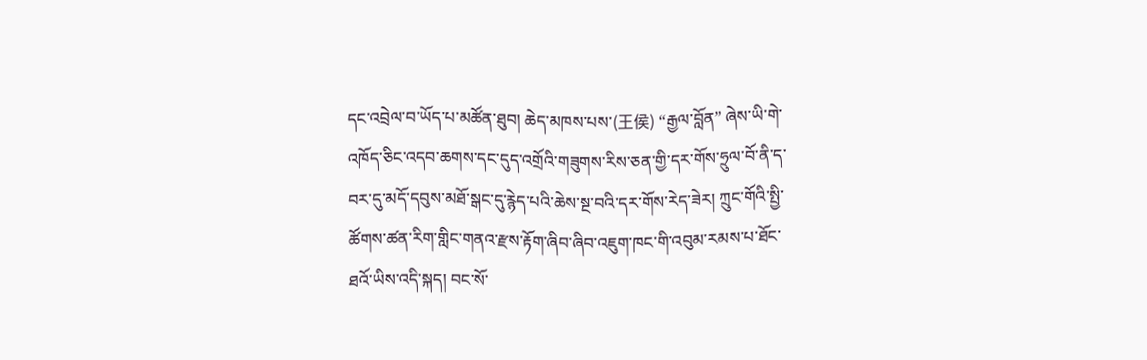དང་འབྲེལ་བ་ཡོད་པ་མཚོན་ཐུབ། ཆེད་མཁས་པས་(王侯) “རྒྱལ་བློན” ཞེས་ཡི་གེ་འཁོད་ཅིང་འདབ་ཆགས་དང་དུད་འགྲོའི་གཟུགས་རིས་ཅན་གྱི་དར་གོས་ཧྲུལ་བོ་ནི་ད་བར་དུ་མདོ་དབུས་མཐོ་སྒང་དུ་རྙེད་པའི་ཆེས་སྔ་བའི་དར་གོས་རེད་ཟེར། ཀྲུང་གོའི་སྤྱི་ཚོགས་ཚན་རིག་གླིང་གནའ་རྫས་རྟོག་ཞིབ་ཞིབ་འཇུག་ཁང་གི་འབུམ་རམས་པ་ཐོང་ཐའོ་ཡིས་འདི་སྐད། བང་སོ་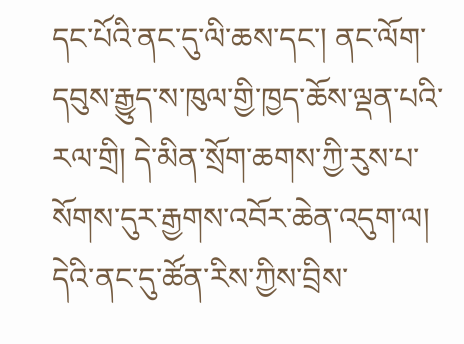དང་པོའི་ནང་དུ་ལི་ཆས་དང་། ནང་ལོག་དབུས་རྒྱུད་ས་ཁུལ་གྱི་ཁྱད་ཆོས་ལྡན་པའི་རལ་གྲི། དེ་མིན་སྲོག་ཆགས་ཀྱི་རུས་པ་སོགས་དུར་རྒྱགས་འབོར་ཆེན་འདུག་ལ། དེའི་ནང་དུ་ཚོན་རིས་ཀྱིས་བྲིས་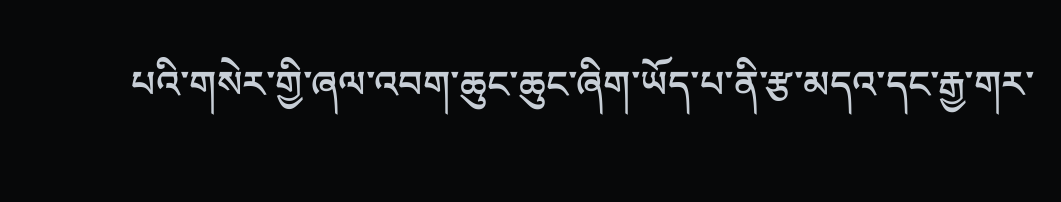པའི་གསེར་གྱི་ཞལ་འབག་ཆུང་ཆུང་ཞིག་ཡོད་པ་ནི་རྩ་མདའ་དང་རྒྱ་གར་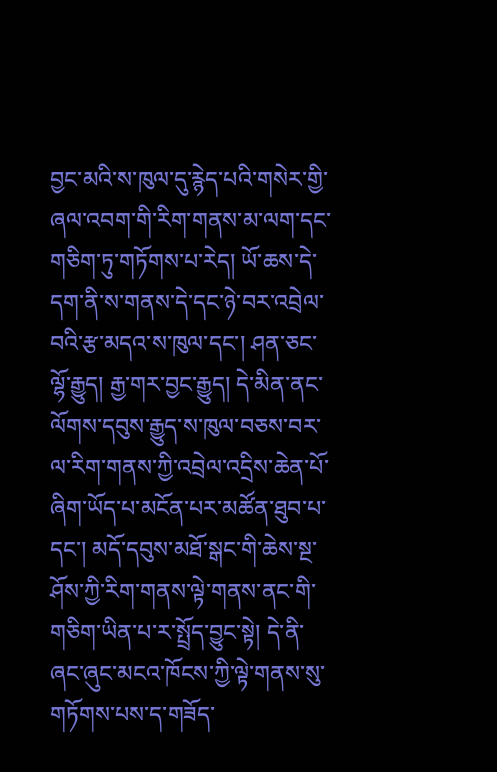བྱང་མའི་ས་ཁུལ་དུ་རྙེད་པའི་གསེར་གྱི་ཞལ་འབག་གི་རིག་གནས་མ་ལག་དང་གཅིག་ཏུ་གཏོགས་པ་རེད། ཡོ་ཆས་དེ་དག་ནི་ས་གནས་དེ་དང་ཉེ་བར་འབྲེལ་བའི་རྩ་མདའ་ས་ཁུལ་དང་། ཤན་ཅང་ལྷོ་རྒྱུད། རྒྱ་གར་བྱང་རྒྱུད། དེ་མིན་ནང་ལོགས་དབུས་རྒྱུད་ས་ཁུལ་བཅས་བར་ལ་རིག་གནས་ཀྱི་འབྲེལ་འདྲིས་ཆེན་པོ་ཞིག་ཡོད་པ་མངོན་པར་མཚོན་ཐུབ་པ་དང་། མདོ་དབུས་མཐོ་སྒང་གི་ཆེས་སྔ་ཤོས་ཀྱི་རིག་གནས་ལྟེ་གནས་ནང་གི་གཅིག་ཡིན་པ་ར་སྤྲོད་བྱུང་སྟེ། དེ་ནི་ཞང་ཞུང་མངའ་ཁོངས་ཀྱི་ལྟེ་གནས་སུ་གཏོགས་པས་ད་གཟོད་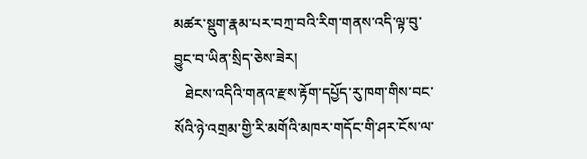མཚར་སྡུག་རྣམ་པར་བཀྲ་བའི་རིག་གནས་འདི་ལྟ་བུ་བྱུང་བ་ཡིན་སྲིད་ཅེས་ཟེར།
   ཐེངས་འདིའི་གནའ་རྫས་རྟོག་དཔྱོད་རུ་ཁག་གིས་བང་སོའི་ཉེ་འགྲམ་གྱི་རི་མགོའི་མཁར་གདོང་གི་ཤར་ངོས་ལ་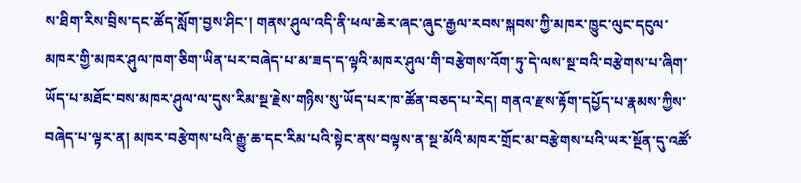ས་ཐིག་རིས་བྲིས་དང་ཚོད་སློག་བྱས་ཤིང་། གནས་ཤུལ་འདི་ནི་ཕལ་ཆེར་ཞང་ཞུང་རྒྱལ་རབས་སྐབས་ཀྱི་མཁར་ཁྱུང་ལུང་དངུལ་མཁར་གྱི་མཁར་ཤུལ་ཁག་ཅིག་ཡིན་པར་བཞེད་པ་མ་ཟད་ད་ལྟའི་མཁར་ཤུལ་གི་བརྩེགས་འོག་ཏུ་དེ་ལས་སྔ་བའི་བརྩེགས་པ་ཞིག་ཡོད་པ་མཐོང་བས་མཁར་ཤུལ་ལ་དུས་རིམ་སྔ་རྗེས་གཉིས་སུ་ཡོད་པར་ཁ་ཚོན་བཅད་པ་རེད། གནའ་རྫས་རྟོག་དཔྱོད་པ་རྣམས་ཀྱིས་བཞེད་པ་ལྟར་ན། མཁར་བརྩེགས་པའི་རྒྱུ་ཆ་དང་རིམ་པའི་སྟེང་ནས་བལྟས་ན་སྔ་མོའི་མཁར་གྲོང་མ་བརྩེགས་པའི་ཡར་སྔོན་དུ་འཚོ་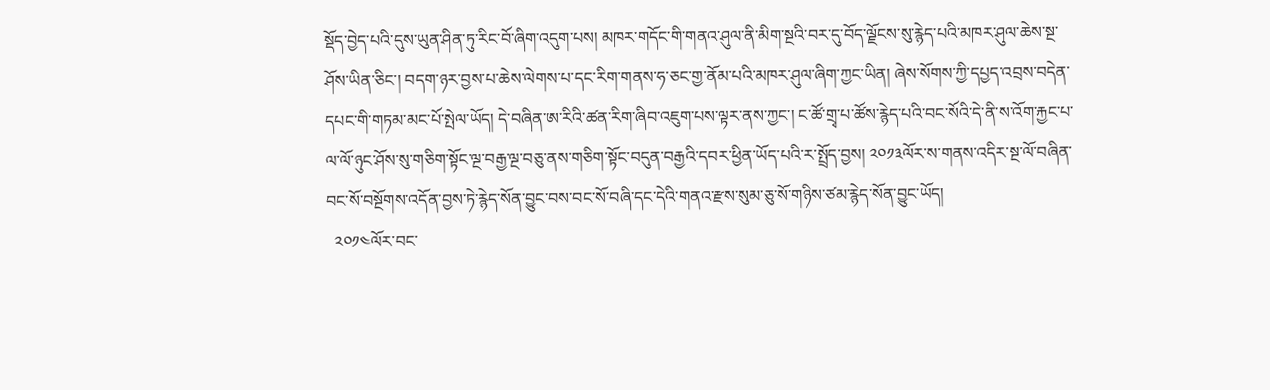སྡོད་བྱེད་པའི་དུས་ཡུན་ཤིན་ཏུ་རིང་བོ་ཞིག་འདུག་པས། མཁར་གདོང་གི་གནའ་ཤུལ་ནི་མིག་སྔའི་བར་དུ་བོད་ལྗོངས་སུ་རྙེད་པའི་མཁར་ཤུལ་ཆེས་སྔ་ཤོས་ཡིན་ཅིང་། བདག་ཉར་བྱས་པ་ཆེས་ལེགས་པ་དང་རིག་གནས་ཧ་ཅང་གྱ་ནོམ་པའི་མཁར་ཤུལ་ཞིག་ཀྱང་ཡིན། ཞེས་སོགས་ཀྱི་དཔྱད་འབྲས་བདེན་དཔང་གི་གཏམ་མང་པོ་སྤེལ་ཡོད། དེ་བཞིན་ཨ་རིའི་ཚན་རིག་ཞིབ་འཇུག་པས་ལྟར་ནས་ཀྱང་། ང་ཚོ་གྲྭ་པ་ཚོས་རྙེད་པའི་བང་སོའི་དེ་ནི་ས་འོག་རྐྱང་པ་ལ་ལོ་ཉུང་ཤོས་སུ་གཅིག་སྟོང་ལྔ་བརྒྱ་ལྔ་བཅུ་ནས་གཅིག་སྟོང་བདུན་བརྒྱའི་དབར་ཕྱིན་ཡོད་པའི་ར་སྤྲོད་བྱས། ༢༠༡༣ལོར་ས་གནས་འདིར་སྔ་ལོ་བཞིན་བང་སོ་བསྔོགས་འདོན་བྱས་ཏེ་རྙེད་སོན་བྱུང་བས་བང་སོ་བཞི་དང་དེའི་གནའ་རྫས་སུམ་ཅུ་སོ་གཉིས་ཙམ་རྙེད་སོན་བྱུང་ཡོད།
  ༢༠༡༤ལོར་བང་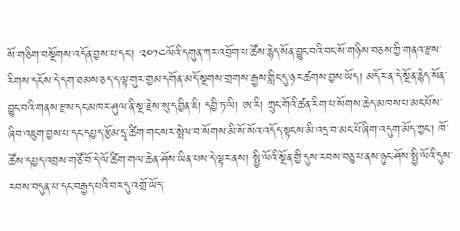སོ་གཅིག་བསྔོགས་འདོན་བྱས་པ་དང་། ༢༠༡༤ལོའི་དགུན་ཀར་འབྲོག་པ་ཚོས་རྙེད་སོན་བྱུང་བའི་བང་སོ་གཉིས་བཅས་ཀྱི་གནའ་རྫས་རིགས་དངོས་དེ་དག་ཐམས་ཅད་ད་ལྟ་གུར་གྱམ་དགོན་མདོ་སྔགས་གྲགས་རྒྱས་གླིང་དུ་ཉར་ཚགས་བྱས་ཡོད། མདོར་ན་དེ་སྔོན་རྙེད་སོན་བྱུང་བའི་གནས་རྫས་དང་མཁར་ཤུལ་ནི་སྔ་རྗེས་སུ་དབྱིན་ཇི། དབྱི་ཏ་ལི། ཨ་རི། ཀྲུང་གོའི་ཚན་རིག་པ་སོགས་ཆེད་མཁས་པ་མང་པོས་ཞིབ་འཇུག་བྱས་པ་དང་དཔྱད་རྩོམ་དྲྭ་ཚིག་གང་སར་སྤེལ་བ་སོགས་མི་སོ་སོའ་འདོད་སྟངས་མི་འདྲ་བ་མང་པོ་ཞིག་འདུག་མོད་ཀྱང་། ཁོ་ཚོས་དཔྱད་འབྲས་གཙོ་བོ་དེ་ལོ་ཚིག་གལ་ཆེན་ཤོས་ཡིན་པས་དེ་ལྟར་ནས། སྤྱི་ལོའི་སྔོན་གྱི་དུས་རབས་བཅུ་པ་ནས་ཉུང་ཤོས་སྤྱི་ལོའི་དུས་རབས་བདུན་པ་དང་བརྒྱད་པའི་བར་དུ་འགྲོ་ཡོད་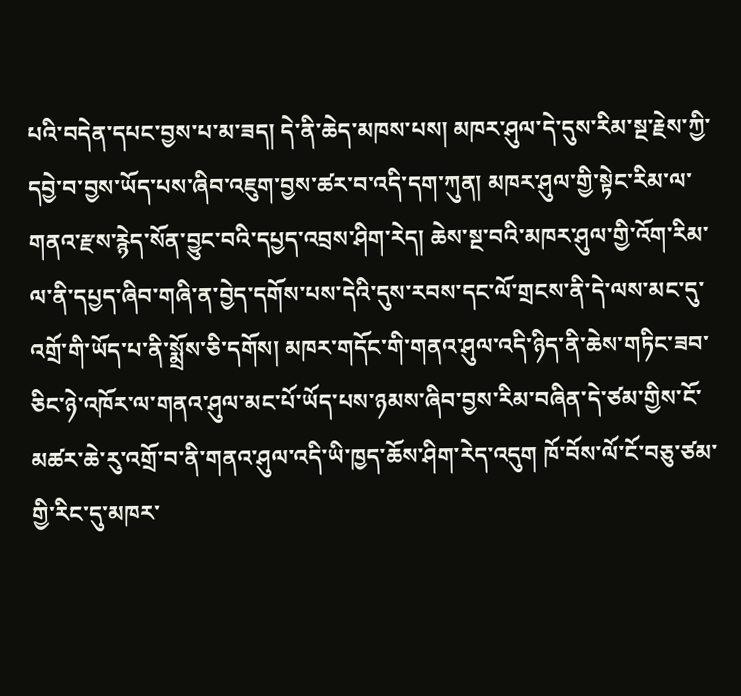པའི་བདེན་དཔང་བྱས་པ་མ་ཟད། དེ་ནི་ཆེད་མཁས་པས། མཁར་ཤུལ་དེ་དུས་རིམ་སྔ་རྗེས་ཀྱི་དབྱེ་བ་བྱས་ཡོད་པས་ཞིབ་འཇུག་བྱས་ཚར་བ་འདི་དག་ཀུན། མཁར་ཤུལ་གྱི་སྟེང་རིམ་ལ་གནའ་རྫས་རྙེད་སོན་བྱུང་བའི་དཔྱད་འབྲས་ཤིག་རེད། ཆེས་སྔ་བའི་མཁར་ཤུལ་གྱི་འོག་རིམ་ལ་ནི་དཔྱད་ཞིབ་གཞི་ན་བྱེད་དགོས་པས་དེའི་དུས་རབས་དང་ལོ་གྲངས་ནི་དེ་ལས་མང་དུ་འགྲོ་གི་ཡོད་པ་ནི་སྨྲོས་ཅི་དགོས། མཁར་གདོང་གི་གནའ་ཤུལ་འདི་ཉིད་ནི་ཆེས་གཏིང་ཟབ་ཅིང་ཉེ་འཁོར་ལ་གནའ་ཤུལ་མང་པོ་ཡོད་པས་ཉམས་ཞིབ་བྱས་རིམ་བཞིན་དེ་ཙམ་གྱིས་ངོ་མཚར་ཆེ་རུ་འགྲོ་བ་ནི་གནའ་ཤུལ་འདི་ཡི་ཁྱད་ཆོས་ཤིག་རེད་འདུག ཁོ་བོས་ལོ་ངོ་བཅུ་ཙམ་གྱི་རིང་དུ་མཁར་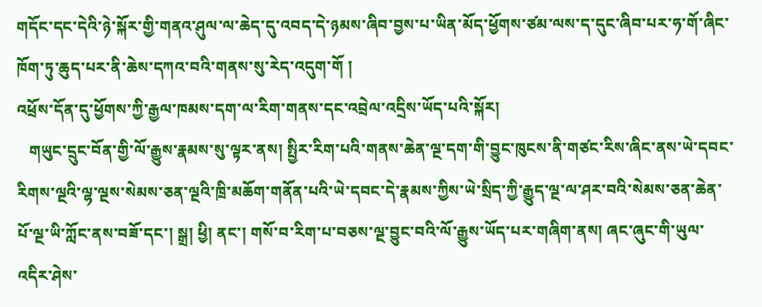གདོང་དང་དེའི་ཉེ་སྐོར་གྱི་གནའ་ཤུལ་ལ་ཆེད་དུ་འབད་དེ་ཉམས་ཞིབ་བྱས་པ་ཡིན་མོད་ཕྱོགས་ཙམ་ལས་ད་དུང་ཞིབ་པར་ཧ་གོ་ཞིང་ཁོག་ཏུ་ཆུད་པར་ནི་ཆེས་དཀའ་བའི་གནས་སུ་རེད་འདུག་གོ །
འཕྲོས་དོན་དུ་ཕྱོགས་ཀྱི་རྒྱལ་ཁམས་དག་ལ་རིག་གནས་དང་འབྲེལ་འདྲིས་ཡོད་པའི་སྐོར།
   གཡུང་དྲུང་བོན་གྱི་ལོ་རྒྱུས་རྣམས་སུ་ལྟར་ནས། སྤྱིར་རིག་པའི་གནས་ཆེན་ལྔ་དག་གི་བྱུང་ཁུངས་ནི་གཙང་རིས་ཞིང་ནས་ཡེ་དབང་རིགས་ལྔའི་ལྷ་ལྔས་སེམས་ཅན་ལྔའི་ཁྲི་མཆོག་གནོན་པའི་ཡེ་དབང་དེ་རྣམས་ཀྱིས་ཡེ་སྲིད་ཀྱི་རྒྱུད་ལྔ་ལ་ཤར་བའི་སེམས་ཅན་ཆེན་པོ་ལྔ་ཡི་ཀློང་ནས་བཟོ་དང་། སྒྲ། ཕྱི། ནང་། གསོ་བ་རིག་པ་བཅས་ལྔ་བྱུང་བའི་ལོ་རྒྱུས་ཡོད་པར་གཞིག་ནས། ཞང་ཞུང་གི་ཡུལ་འདིར་ཤེས་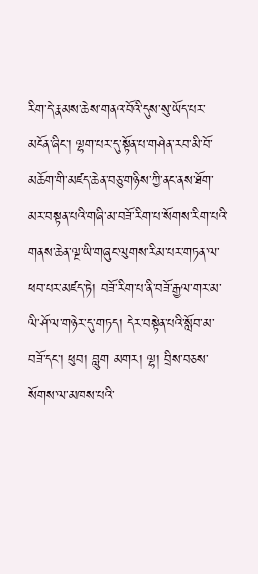རིག་དེ་རྣམས་ཆེས་གནའ་བོའི་དུས་སུ་ཡོད་པར་མངོན་ཞིང་། ལྷག་པར་དུ་སྟོན་པ་གཤེན་རབ་མི་བོ་མཆོག་གི་མཛད་ཆེན་བཅུ་གཉིས་ཀྱི་ནང་ནས་ཐོག་མར་བསྟན་པའི་གཞི་མ་བཟོ་རིག་པ་སོགས་རིག་པའི་གནས་ཆེན་ལྔ་ཡི་གཞུང་ལུགས་རིམ་པར་གཏན་ལ་ཕབ་པར་མཛད་ཏེ། བཟོ་རིག་པ་ནི་བཟོ་རྒྱལ་གར་མ་ལི་ཤོ་ལ་གཉེར་དུ་གཏད། དེར་བསྟེན་པའི་སློབ་མ་བཟོ་དང་། ཕུབ། བླུག མགར། ལྷ། བྲིས་བཅས་སོགས་ལ་མཁས་པའི་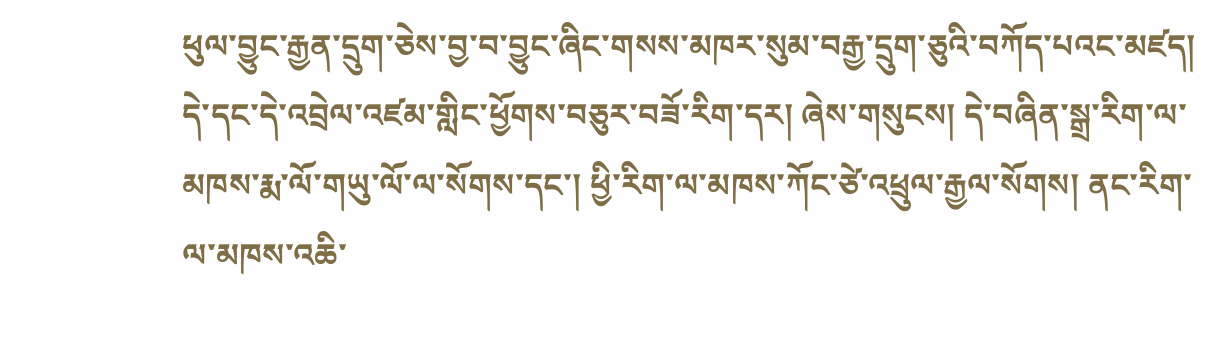ཕུལ་བྱུང་རྒྱན་དྲུག་ཅེས་བྱ་བ་བྱུང་ཞིང་གསས་མཁར་སུམ་བརྒྱ་དྲུག་ཅུའི་བཀོད་པའང་མཛད། དེ་དང་དེ་འབྲེལ་འཛམ་གླིང་ཕྱོགས་བཅུར་བཟོ་རིག་དར། ཞེས་གསུངས། དེ་བཞིན་སྒྲ་རིག་ལ་མཁས་རྨ་ལོ་གཡུ་ལོ་ལ་སོགས་དང་། ཕྱི་རིག་ལ་མཁས་ཀོང་ཙེ་འཕྲུལ་རྒྱལ་སོགས། ནང་རིག་ལ་མཁས་འཆི་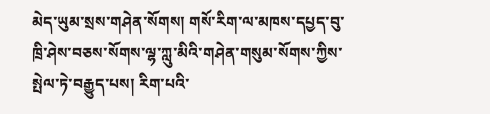མེད་ཡུམ་སྲས་གཤེན་སོགས། གསོ་རིག་ལ་མཁས་དཔྱད་བུ་ཁྲི་ཤེས་བཅས་སོགས་ལྷ་ཀླུ་མིའི་གཤེན་གསུམ་སོགས་ཀྱིས་སྤེལ་ཏེ་བརྒྱུད་པས། རིག་པའི་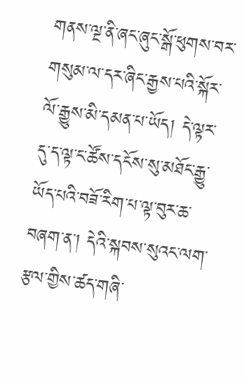གནས་ལྔ་ནི་ཞང་ཞུང་སྒོ་ཕུགས་བར་གསུམ་ལ་དར་ཞིང་རྒྱས་པའི་སྐོར་ལོ་རྒྱུས་མི་དམན་པ་ཡོད། དེ་ལྟར་དུ་ད་ལྟ་ང་ཚོས་དངོས་སུ་མཐོང་རྒྱུ་ཡོད་པའི་བཟོ་རིག་པ་ལྟ་བུར་ཆ་བཞག་ན་། དེའི་སྐབས་སུའང་ལག་རྩལ་གྱིས་ཚད་གཞི་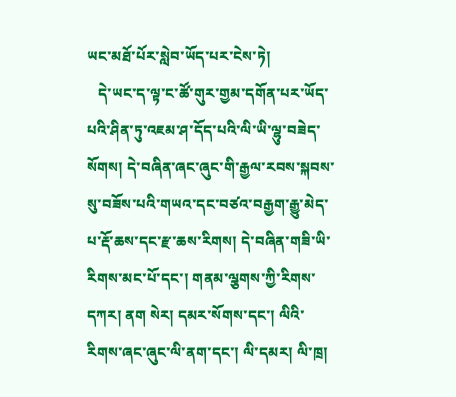ཡང་མཐོ་པོར་སླེབ་ཡོད་པར་ངེས་ཏེ།
   དེ་ཡང་ད་ལྟ་ང་ཚོ་གུར་གྱམ་དགོན་པར་ཡོད་པའི་ཤིན་ཏུ་འཇམ་ཤ་དོད་པའི་ལི་ཡི་ལྷུ་བཟེད་སོགས། དེ་བཞིན་ཞང་ཞུང་གི་རྒྱལ་རབས་སྐབས་སུ་བཟོས་པའི་གཡའ་དང་བཙའ་བརྒྱག་རྒྱུ་མེད་པ་རྡོ་ཆས་དང་རྫ་ཆས་རིགས། དེ་བཞིན་གཟི་ཡི་རིགས་མང་པོ་དང་། གནམ་ལྕགས་ཀྱི་རིགས་དཀར། ནག སེར། དམར་སོགས་དང་། ལིའི་རིགས་ཞང་ཞུང་ལི་ནག་དང་། ལི་དམར། ལི་ཁྲ།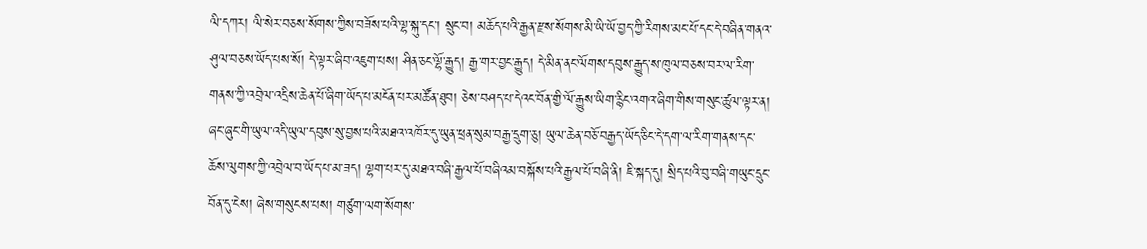ལི་དཀར། ལི་སེར་བཅས་སོགས་ཀྱིས་བཟོས་པའི་ལྷ་སྐུ་དང་། སྲུང་བ། མཆོད་པའི་རྒྱན་རྫས་སོགས་མི་ཡི་ཡོ་བྱད་ཀྱི་རིགས་མང་པོ་དང་དེ་བཞིན་གནའ་ཤུལ་བཅས་ཡོད་པས་སོ། དེ་ལྟར་ཞིབ་འཇུག་པས། ཤིན་ཅང་ལྷོ་རྒྱུད། རྒྱ་གར་བྱང་རྒྱུད། དེ་མིན་ནང་ལོགས་དབུས་རྒྱུད་ས་ཁུལ་བཅས་བར་ལ་རིག་གནས་ཀྱི་འབྲེལ་འདྲིས་ཆེན་པོ་ཞིག་ཡོད་པ་མངོན་པར་མཚོན་ཐུབ། ཅེས་བཤད་པ་དེའང་བོན་གྱི་ལོ་རྒྱུས་ཡིག་རྙིང་འགའ་ཞིག་གིས་གསུང་ཚུལ་ལྟར་ན། ཞང་ཞུང་གི་ཡུལ་འདི་ཡུལ་དབུས་སུ་བྱས་པའི་མཐའ་འཁོར་དུ་ཡུན་ཕྲན་སུམ་བརྒྱ་དྲུག་ཅུ། ཡུལ་ཆེན་བཅོ་བརྒྱད་ཡོད་ཅིང་དེ་དག་ལ་རིག་གནས་དང་ཆོས་ལུགས་ཀྱི་འབྲེལ་བ་ཡོད་པ་མ་ཟད། ལྷག་པར་དུ་མཐའ་བཞི་རྒྱལ་པོ་བཞིའམ་བསྐོས་པའི་རྒྱལ་པོ་བཞི་ནི། ཇི་སྐད་དུ། སྲིད་པའི་བུ་བཞི་གཡུང་དྲུང་བོན་དུ་ངེས། ཞེས་གསུངས་པས། གཙུག་ལག་སོགས་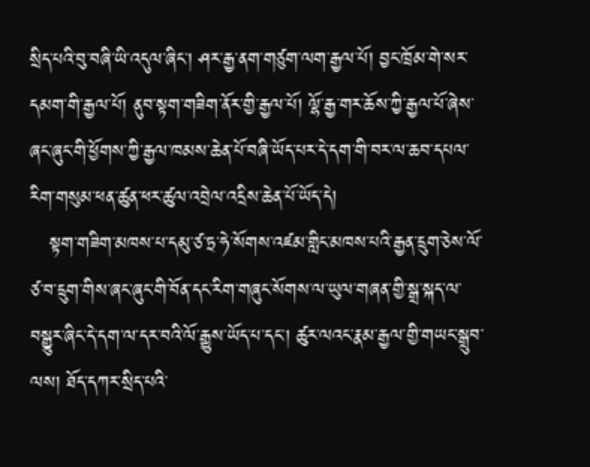སྲིད་པའི་བུ་བཞི་ཡི་འདུལ་ཞིང་། ཤར་རྒྱ་ནག་གཙུག་ལག་རྒྱལ་པོ། བྱང་ཁྲོམ་གེ་སར་དམག་གི་རྒྱལ་པོ། ནུབ་སྟག་གཟིག་ནོར་གྱི་རྒྱལ་པོ། ལྷོ་རྒྱ་གར་ཆོས་ཀྱི་རྒྱལ་པོ་ཞེས་ཞང་ཞུང་གི་ཕྱོགས་ཀྱི་རྒྱལ་ཁམས་ཆེན་པོ་བཞི་ཡོད་པར་དེ་དག་གི་བར་ལ་ཆབ་དཔལ་རིག་གསུམ་ཕན་ཚུན་ཕར་ཚུལ་འབྲེལ་འདྲིས་ཆེན་པོ་ཡོད་དེ།
   སྟག་གཟིག་མཁས་པ་དམུ་ཙ་ཏྲ་ཧེ་སོགས་འཛམ་གླིང་མཁས་པའི་རྒྱན་དྲུག་ཅེས་ལོ་ཙ་བ་དྲུག་གིས་ཞང་ཞུང་གི་བོན་དང་རིག་གཞུང་སོགས་ལ་ཡུལ་གཞན་གྱི་སྒྲ་སྐད་ལ་བསྒྱུར་ཞིང་དེ་དག་ལ་དར་བའི་ལོ་རྒྱུས་ཡོད་པ་དང་། ཚུར་ལའང་རྣམ་རྒྱལ་གྱི་གཡང་སྒྲུབ་ལས། ཐོད་དཀར་སྲིད་པའི་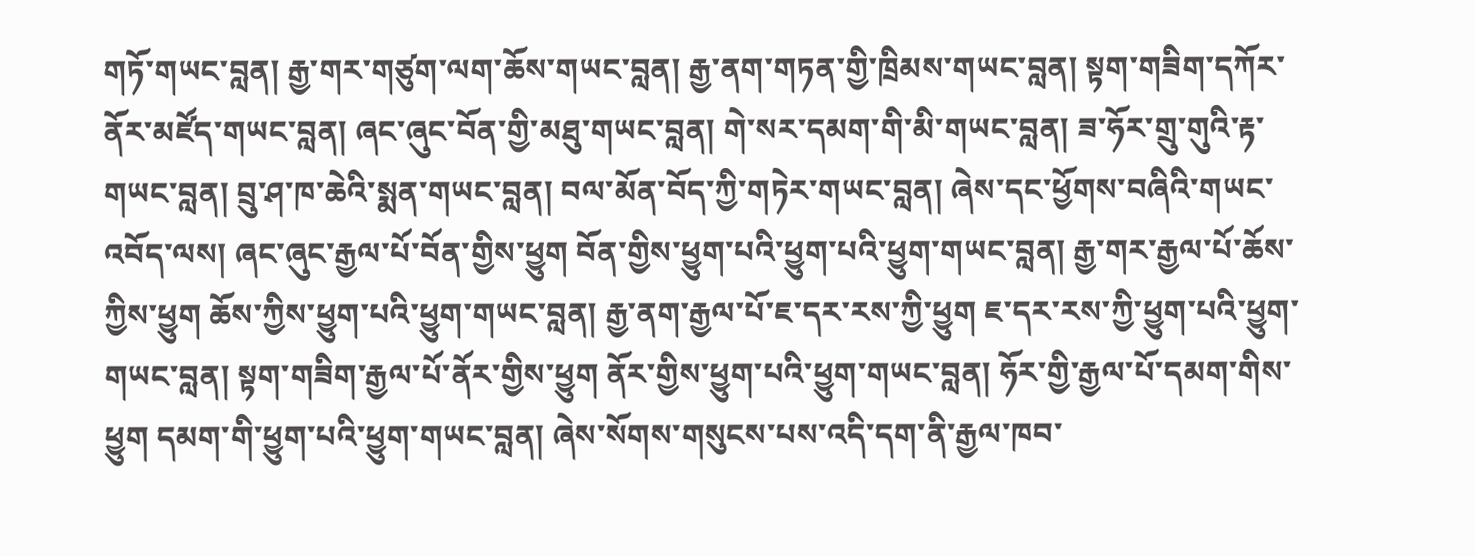གཏོ་གཡང་བླན། རྒྱ་གར་གཙུག་ལག་ཆོས་གཡང་བླན། རྒྱ་ནག་གཏན་གྱི་ཁྲིམས་གཡང་བླན། སྟག་གཟིག་དཀོར་ནོར་མཛོད་གཡང་བླན། ཞང་ཞུང་བོན་གྱི་མཐུ་གཡང་བླན། གེ་སར་དམག་གི་མི་གཡང་བླན། ཟ་ཧོར་གྲུ་གུའི་རྟ་གཡང་བླན། བྲུ་ཤ་ཁ་ཆེའི་སྨན་གཡང་བླན། བལ་མོན་བོད་ཀྱི་གཏེར་གཡང་བླན། ཞེས་དང་ཕྱོགས་བཞིའི་གཡང་འབོད་ལས། ཞང་ཞུང་རྒྱལ་པོ་བོན་གྱིས་ཕྱུག བོན་གྱིས་ཕྱུག་པའི་ཕྱུག་པའི་ཕྱུག་གཡང་བླན། རྒྱ་གར་རྒྱལ་པོ་ཆོས་ཀྱིས་ཕྱུག ཆོས་ཀྱིས་ཕྱུག་པའི་ཕྱུག་གཡང་བླན། རྒྱ་ནག་རྒྱལ་པོ་ཇ་དར་རས་ཀྱི་ཕྱུག ཇ་དར་རས་ཀྱི་ཕྱུག་པའི་ཕྱུག་གཡང་བླན། སྟག་གཟིག་རྒྱལ་པོ་ནོར་གྱིས་ཕྱུག ནོར་གྱིས་ཕྱུག་པའི་ཕྱུག་གཡང་བླན། ཧོར་གྱི་རྒྱལ་པོ་དམག་གིས་ཕྱུག དམག་གི་ཕྱུག་པའི་ཕྱུག་གཡང་བླན། ཞེས་སོགས་གསུངས་པས་འདི་དག་ནི་རྒྱལ་ཁབ་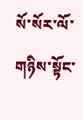སོ་སོར་ལོ་གཉིས་སྟོང་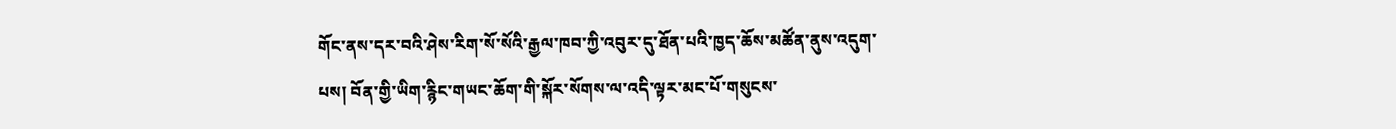གོང་ནས་དར་བའི་ཤེས་རིག་སོ་སོའི་རྒྱལ་ཁབ་ཀྱི་འབུར་དུ་ཐོན་པའི་ཁྱད་ཆོས་མཚོན་ནུས་འདུག་པས། བོན་གྱི་ཡིག་རྙིང་གཡང་ཆོག་གི་སྐོར་སོགས་ལ་འདི་ལྟར་མང་པོ་གསུངས་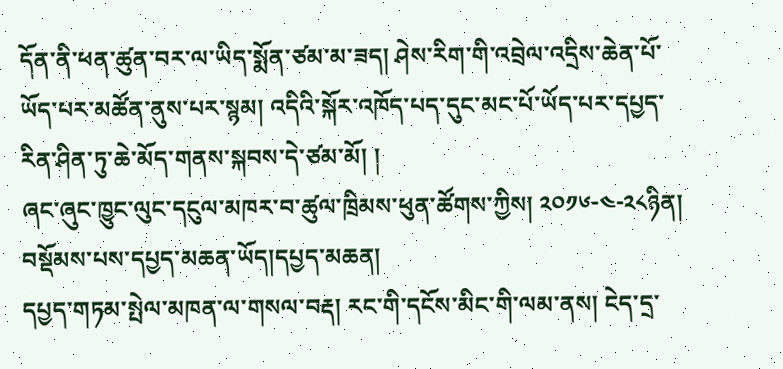དོན་ནི་ཕན་ཚུན་བར་ལ་ཡིད་སྨོན་ཙམ་མ་ཟད། ཤེས་རིག་གི་འབྲེལ་འདྲིས་ཆེན་པོ་ཡོད་པར་མཚོན་ནུས་པར་སྙམ། འདིའི་སྐོར་འཁོད་པད་དུང་མང་པོ་ཡོད་པར་དཔྱད་རིན་ཤིན་ཏུ་ཆེ་མོད་གནས་སྐབས་དེ་ཙམ་མོ། །
ཞང་ཞུང་ཁྱུང་ལུང་དངུལ་མཁར་བ་ཚུལ་ཁྲིམས་ཕུན་ཚོགས་ཀྱིས། ༢༠༡༦-༤-༢༨ཉིན།
བསྡོམས་པས་དཔྱད་མཆན་ཡོད།དཔྱད་མཆན།
དཔྱད་གཏམ་སྤེལ་མཁན་ལ་གསལ་བརྡ། རང་གི་དངོས་མིང་གི་ལམ་ནས། ངེད་དྲ་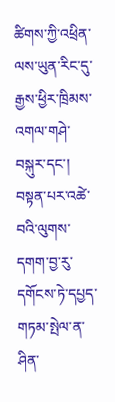ཚིགས་ཀྱི་འཕྲིན་ལས་ཡུན་རིང་དུ་རྒྱས་ཕྱིར་ཁྲིམས་འགལ་གཤེ་བསྐུར་དང་། བསྟན་པར་འཚེ་བའི་ལུགས་དགག་བྱ་རུ་དགོངས་ཏེ་དཔྱད་གཏམ་སྤེལ་ན་ཤིན་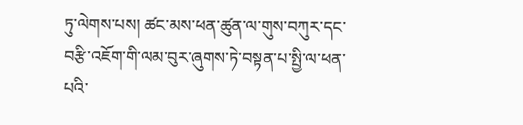ཏུ་ལེགས་པས། ཚང་མས་ཕན་ཚུན་ལ་གུས་བཀུར་དང་བརྩི་འཇོག་གི་ལམ་བུར་ཞུགས་ཏེ་བསྟན་པ་སྤྱི་ལ་ཕན་པའི་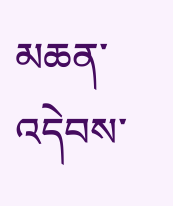མཆན་འདེབས་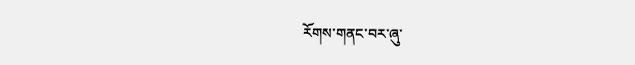རོགས་གནང་བར་ཞུ་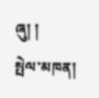ཞུ། །
སྤེལ་མཁན།